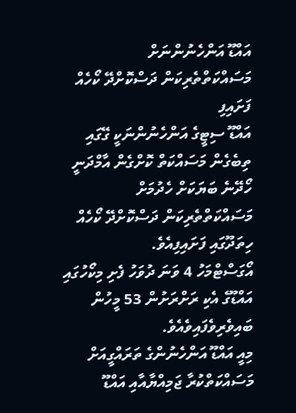އައްޑޫ އަންހެނުންނަށް މަސައްކަތްތެރިކަން ދަސްކޮށްދޭ ކޯހެއް ފަށައިފި
އައްޑޫ ސިޓީގެ އަންހެނުންނަކީ ގޭގައި ތިބެގެން މަސައްކަތް ކޮށްގެން އާމްދަނީ ހޯދޭނެ ބަޔަކަށް ހެދުމަށް މަސައްކަތްތެރިކަން ދަސްކޮށްދޭ ކޯހެއް ހިތަދޫގައި ފަށައިފިއެވެ.
އޯގަސްޓްމަހު 4 ވަނަ ދުވަހު ފެށި މިކޯހުގައި އައްޑޫގެ އެކި ރަށްރަށުން 53 މީހުން ބައިވެރިވެފައިވެއެވެ.
މިއީ އައްޑޫ އަންހެނުންގެ ތަރައްގީއަށް މަސައްކަތްކުރާ ޖަމިއްޔާއާއި އައްޑޫ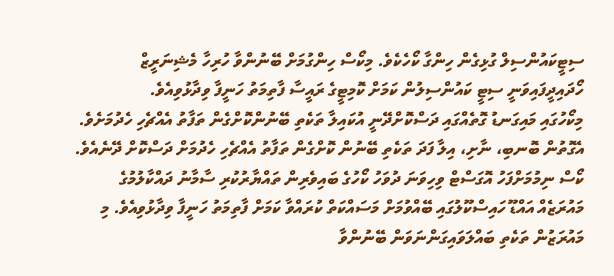ސިޓީކައުންސިލް ގުޅިގެން ހިންގާ ކޯހެކެވެ. މިކޯސް ހިންގުމަށް ބޭނުންވާ ހުރިހާ މެޝިނަރީޒް ހޯދައިދީފައިވަނީ ސިޓީ ކައުންސިލުން ކަމަށް ކޮމިޓީގެ ރައީސާ ފާތިމަތު ހަނީފާ ވިދާޅުވިއެވެ.
މިކޯހުގައި މައިގަނޑު ގޮތެއްގައި ދަސްކޮށްދޭނީ އުކައިލާ ތަކެތި ބޭނުންކޮށްގެން ތަފާތު އެއްޗެހި ހެދުމަށެވެ. އެގޮތުން ބޮނބި، ނާށި، އިލާ ފަދަ ތަކެތި ބޭނުން ކޮށްގެން ތަފާތު އެއްޗެހި ހެދުމަށް ދަސްކޮށް ދޭނެއެވެ.
ކޯސް ނިމުމަށްފަހު އޮގަސްޓް ވިހިވަނަ ދުވަހު ކޯހުގެ ބައިވެރިން ތައްޔާރުކުރި ސާމާނު ދައްކާލުމުގެ މައުރަޒެއް އައްޑޫ ހައިސްކޫލުގައި ބޭއްވުމަށް މަސައްކަތް ކުރައްވާ ކަމަށް ފާތިމަތު ހަނީފާ ވިދާޅުވިއެވެ. މި މައުރަޒުން ތަކެތި ބައްލަވައިގަންނަވަން ބޭނުންވާ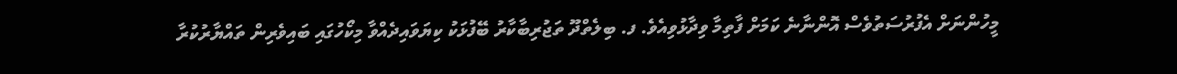މީހުންނަށް އެފުރުސަތުވެސް އޮންނާނެ ކަމަށް ފާތިމާ ވިދާޅުވިއެވެ. ފ. ބިލެތްދޫ ތަޖުރިބާކާރު ބޭފުޅަކު ކިޔަވައިދެއްވާ މިކޯހުގައި ބައިވެރިން ތައްޔާރުކުރާ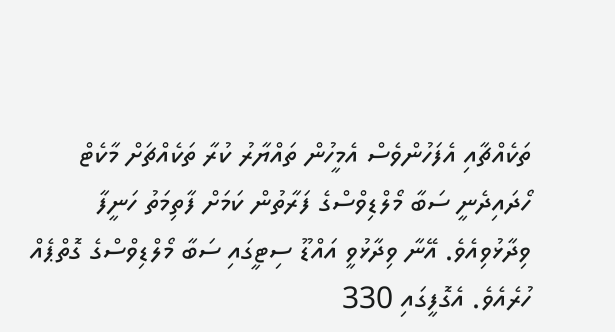ތަކެއްޗާއި އެފަހުންވެސް އެމީހުން ތައްޔާރު ކުރާ ތަކެއްޗަށް މާކެޓް ހޯދައިދެނީ ސަބާ މޯލްޑިވްސްގެ ފަރާތުން ކަމަށް ފާތިމަތު ހަނީފާ ވިދާޅުވިއެވެ. އޭނާ ވިދާޅުވީ އައްޑޫ ސިޓީގައި ސަބާ މޯލްޑިވްސްގެ ގޮތްޕެއް ހުރެއެވެ. އެގޮފީގައި 330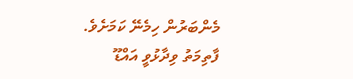މެންބަރުން ހިމެނޭ ކަމަށެވެ.
ފާތިމަތު ވިދާޅުވީ އައްޑޫ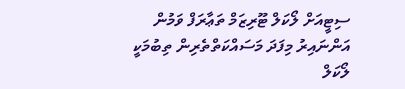ސިޓީއަށް ލޯކަލް ޓޫރިޒަމް ތަޢާރަފް ވަމުން އަންނައިރު މިފަދަ މަސައްކަތްތެރިން ތިބުމަކީ ލޯކަލް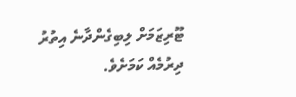ޓޫރިޒަމަށް ލިބިގެންދާނެ އިތުރު ދިރުމެއް ކަމަށެވެ.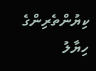ކިޔުންތެރިންގެ ހިޔާލު